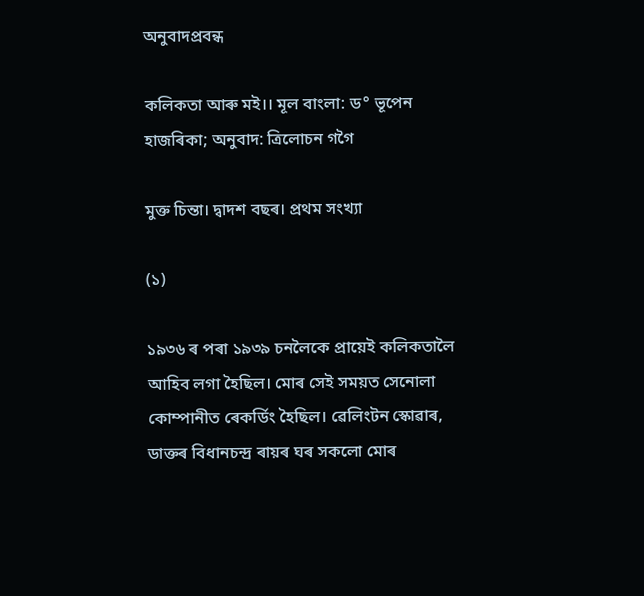অনুবাদপ্ৰবন্ধ

কলিকতা আৰু মই।। মূল বাংলা: ড° ভূপেন হাজৰিকা; অনুবাদ: ত্ৰিলোচন গগৈ

মুক্ত চিন্তা। দ্বাদশ বছৰ। প্ৰথম সংখ্যা

(১)

১৯৩৬ ৰ পৰা ১৯৩৯ চনলৈকে প্ৰায়েই কলিকতালৈ আহিব লগা হৈছিল। মোৰ সেই সময়ত সেনোলা কোম্পানীত ৰেকৰ্ডিং হৈছিল। ৱেলিংটন স্কোৱাৰ, ডাক্তৰ বিধানচন্দ্ৰ ৰায়ৰ ঘৰ সকলো মোৰ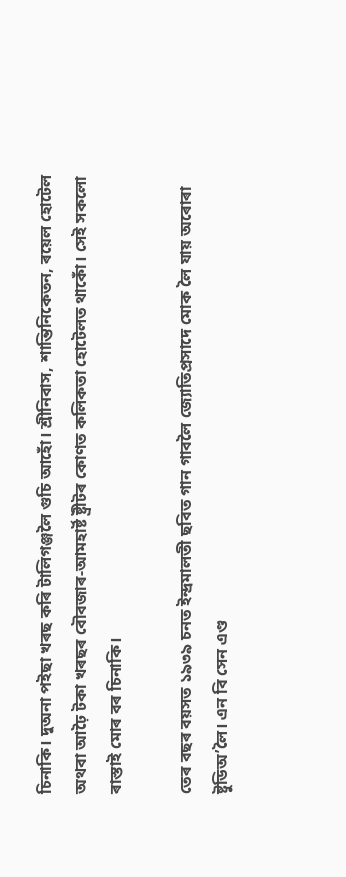চিনাকি। দুঅনা পইছা খৰছ কৰি টালিগঞ্জলৈ গুচি আহোঁ। শ্রীনিবাস, শান্তিনিকেতন, ৰয়েল হোটেল অথবা আঢ়ৈ টকা খৰছৰ বৌবজাৰ-আমহাৰ্ষ্ট ষ্ট্ৰীটৰ কোণত কলিকতা হোটেলত থাকোঁ। সেই সকলো ৰাস্তাই মোৰ বৰ চিনাকি।

তেৰ বছৰ বয়সত ১৯৩৯ চনত ইন্দ্রমালতী ছবিত গান গাবলৈ জ্যোতিপ্ৰসাদে মোক লৈ যায় অৰোৰা ষ্টুডিঅ’লৈ। এন বি সেন এণ্ড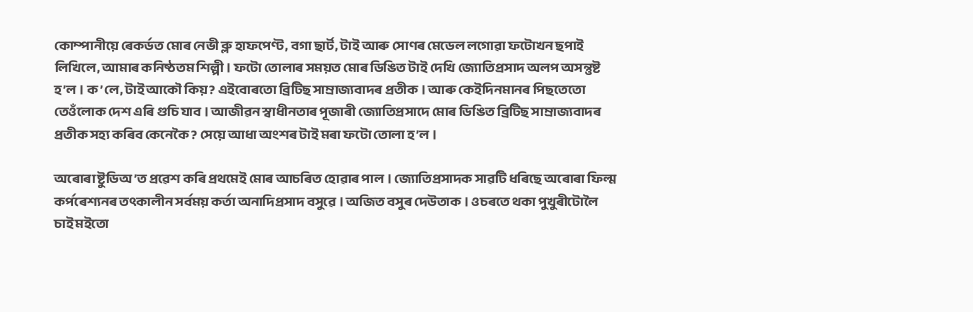কোম্পানীয়ে ৰেকৰ্ডত মোৰ নেভী ব্লু হাফপেণ্ট, বগা ছাৰ্ট, টাই আৰু সোণৰ মেডেল লগোৱা ফটোখন ছপাই লিখিলে, আমাৰ কনিষ্ঠতম শিল্পী। ফটো তোলাৰ সময়ত মোৰ ডিঙিত টাই দেখি জ্যোতিপ্ৰসাদ অলপ অসন্তুষ্ট হ’ল। ক’লে, টাই আকৌ কিয়? এইবোৰতো ব্ৰিটিছ সাম্ৰাজ্যবাদৰ প্ৰতীক। আৰু কেইদিনমানৰ পিছতেতো তেওঁলোক দেশ এৰি গুচি যাব। আজীৱন স্বাধীনতাৰ পূজাৰী জ্যোতিপ্ৰসাদে মোৰ ডিঙিত ব্ৰিটিছ সাম্ৰাজ্যবাদৰ প্ৰতীক সহ্য কৰিব কেনেকৈ? সেয়ে আধা অংশৰ টাই মৰা ফটো তোলা হ’ল।

অৰোৰা ষ্টুডিঅ’ত প্ৰৱেশ কৰি প্ৰথমেই মোৰ আচৰিত হোৱাৰ পাল। জ্যোতিপ্ৰসাদক সাৱটি ধৰিছে অৰোৰা ফিল্ম কৰ্পৰেশ্যনৰ তৎকালীন সৰ্বময় কৰ্তা অনাদিপ্ৰসাদ বসুৱে। অজিত বসুৰ দেউতাক। ওচৰতে থকা পুখুৰীটোলৈ চাই মইতো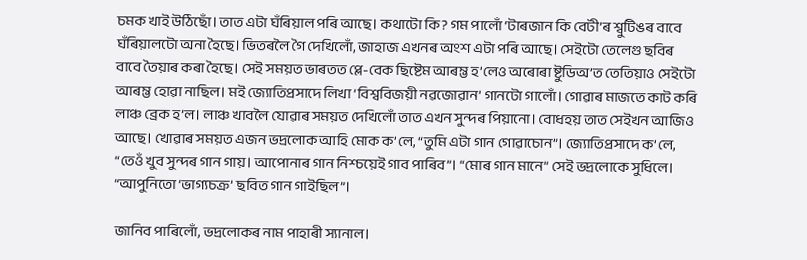চমক খাই উঠিছোঁ। তাত এটা ঘঁৰিয়াল পৰি আছে। কথাটো কি? গম পালোঁ ‘টাৰজান কি বেটী’ৰ শ্বুটিঙৰ বাবে ঘঁৰিয়ালটো অনা হৈছে। ভিতৰলৈ গৈ দেখিলোঁ, জাহাজ এখনৰ অংশ এটা পৰি আছে। সেইটো তেলেগু ছবিৰ বাবে তৈয়াৰ কৰা হৈছে। সেই সময়ত ভাৰতত প্লে-বেক ছিষ্টেম আৰম্ভ হ’লেও অৰোৰা ষ্টুডিঅ’ত তেতিয়াও সেইটো আৰম্ভ হোৱা নাছিল। মই জ্যোতিপ্ৰসাদে লিখা ‘বিশ্ববিজয়ী নৱজোৱান’ গানটো গালোঁ। গোৱাৰ মাজতে কাট কৰি লাঞ্চ ব্ৰেক হ’ল। লাঞ্চ খাবলৈ যোৱাৰ সময়ত দেখিলোঁ তাত এখন সুন্দৰ পিয়ানো। বোধহয় তাত সেইখন আজিও আছে। খোৱাৰ সময়ত এজন ভদ্ৰলোক আহি মোক ক’লে, “তুমি এটা গান গোৱাচোন”। জ্যোতিপ্ৰসাদে ক’লে, “তেওঁ খুব সুন্দৰ গান গায়। আপোনাৰ গান নিশ্চয়েই গাব পাৰিব”। “মোৰ গান মানে” সেই ভদ্ৰলোকে সুধিলে। “আপুনিতো ‘ভাগ্যচক্ৰ’ ছবিত গান গাইছিল”।

জানিব পাৰিলোঁ, ভদ্ৰলোকৰ নাম পাহাৰী স্যানাল।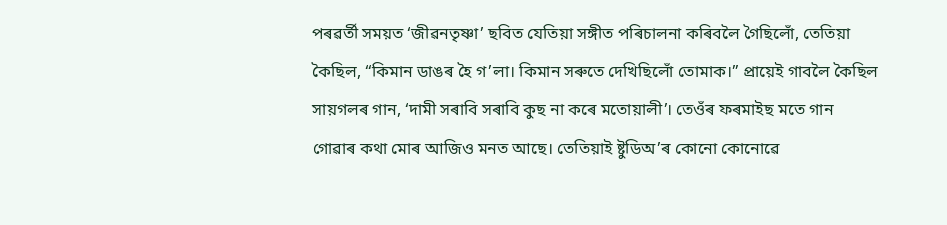পৰৱৰ্তী সময়ত ‘জীৱনতৃষ্ণা’ ছবিত যেতিয়া সঙ্গীত পৰিচালনা কৰিবলৈ গৈছিলোঁ, তেতিয়া কৈছিল, “কিমান ডাঙৰ হৈ গ’লা। কিমান সৰুতে দেখিছিলোঁ তোমাক।” প্ৰায়েই গাবলৈ কৈছিল সায়গলৰ গান, ‘দামী সৰাবি সৰাবি কুছ না কৰে মতোয়ালী’। তেওঁৰ ফৰমাইছ মতে গান গোৱাৰ কথা মোৰ আজিও মনত আছে। তেতিয়াই ষ্টুডিঅ’ৰ কোনো কোনোৱে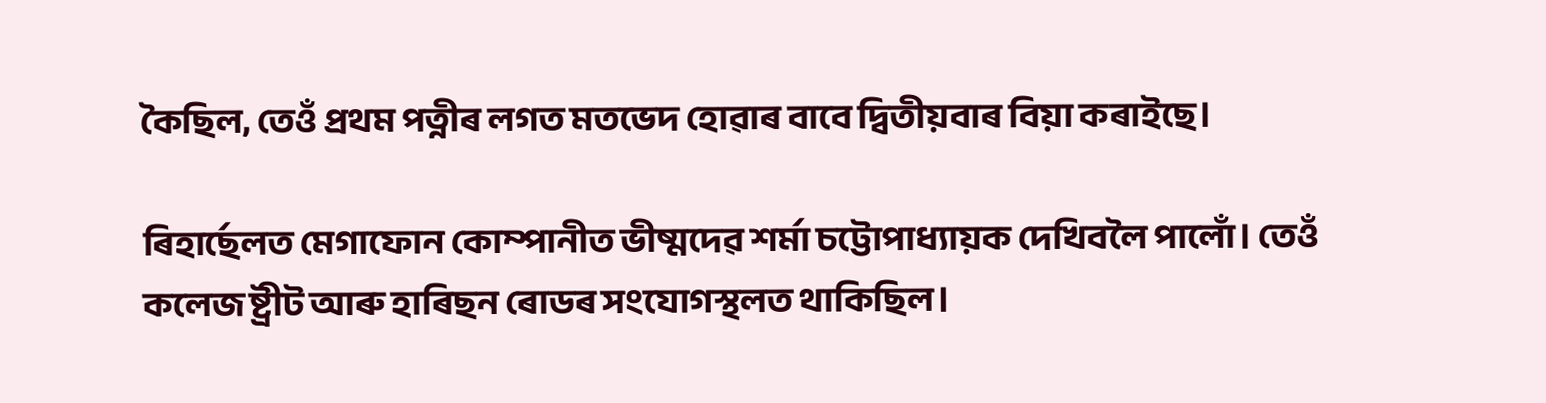কৈছিল, তেওঁ প্ৰথম পত্নীৰ লগত মতভেদ হোৱাৰ বাবে দ্বিতীয়বাৰ বিয়া কৰাইছে।

ৰিহাৰ্ছেলত মেগাফোন কোম্পানীত ভীষ্মদেৱ শৰ্মা চট্টোপাধ্যায়ক দেখিবলৈ পালোঁ। তেওঁ কলেজ ষ্ট্ৰীট আৰু হাৰিছন ৰোডৰ সংযোগস্থলত থাকিছিল।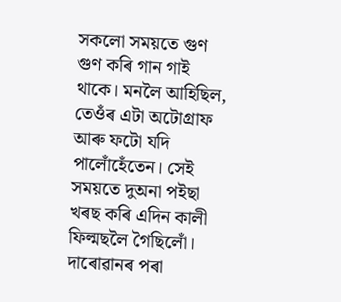সকলো সময়তে গুণ গুণ কৰি গান গাই থাকে। মনলৈ আহিছিল, তেওঁৰ এটা অটোগ্ৰাফ আৰু ফটো যদি পালোঁহেঁতেন। সেই সময়তে দুঅনা পইছা খৰছ কৰি এদিন কালী ফিল্মছলৈ গৈছিলোঁ। দাৰোৱানৰ পৰা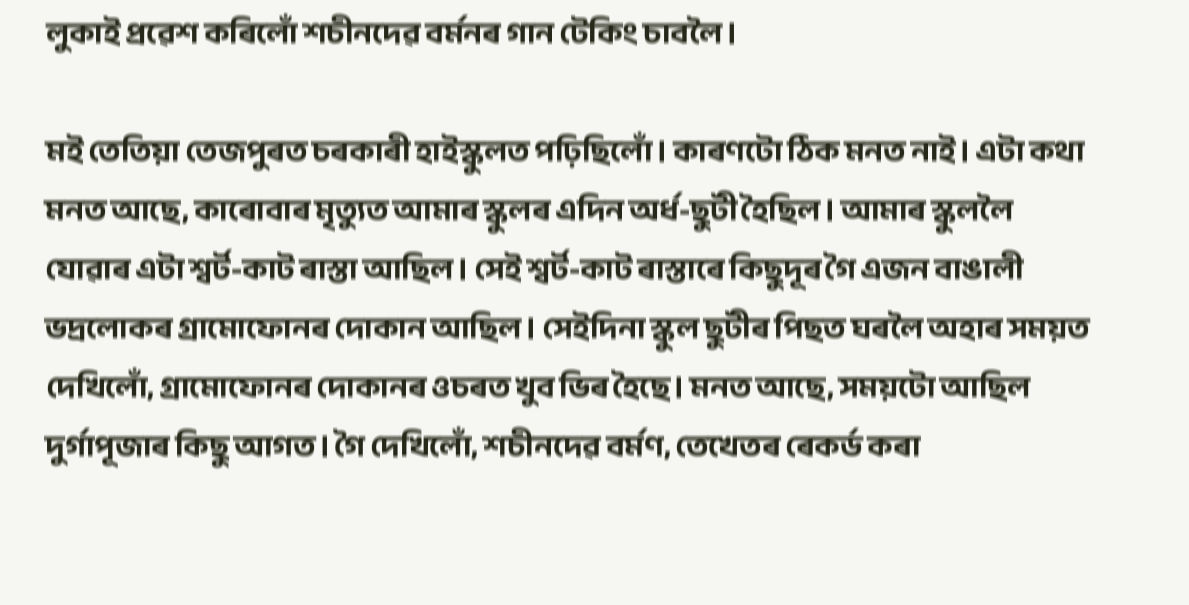লুকাই প্ৰৱেশ কৰিলোঁ শচীনদেৱ বৰ্মনৰ গান টেকিং চাবলৈ।

মই তেতিয়া তেজপুৰত চৰকাৰী হাইস্কুলত পঢ়িছিলোঁ। কাৰণটো ঠিক মনত নাই। এটা কথা মনত আছে, কাৰোবাৰ মৃত্যুত আমাৰ স্কুলৰ এদিন অৰ্ধ-ছুটী হৈছিল। আমাৰ স্কুললৈ যোৱাৰ এটা শ্বৰ্ট-কাট ৰাস্তা আছিল। সেই শ্বৰ্ট-কাট ৰাস্তাৰে কিছুদূৰ গৈ এজন বাঙালী ভদ্রলোকৰ গ্ৰামোফোনৰ দোকান আছিল। সেইদিনা স্কুল ছুটীৰ পিছত ঘৰলৈ অহাৰ সময়ত দেখিলোঁ, গ্ৰামোফোনৰ দোকানৰ ওচৰত খুব ভিৰ হৈছে। মনত আছে, সময়টো আছিল দুৰ্গাপূজাৰ কিছু আগত। গৈ দেখিলোঁ, শচীনদেৱ বৰ্মণ, তেখেতৰ ৰেকৰ্ড কৰা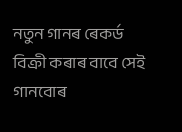নতুন গানৰ ৰেকৰ্ড বিক্ৰী কৰাৰ বাবে সেই গানবোৰ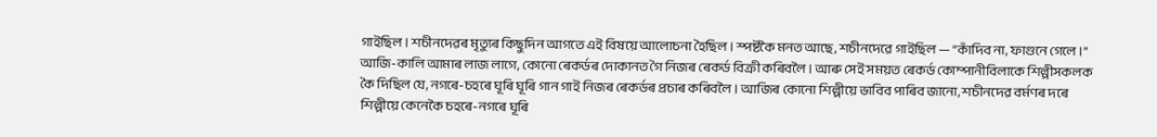গাইছিল। শচীনদেৱৰ মৃত্যুৰ কিছুদিন আগতে এই বিষয়ে আলোচনা হৈছিল। স্পষ্টকৈ মনত আছে, শচীনদেৱে গাইছিল — “কাঁদিব না, ফাগুনে গেলে।” আজি-কালি আমাৰ লাজ লাগে, কোনো ৰেকৰ্ডৰ দোকানত গৈ নিজৰ ৰেকৰ্ড বিক্ৰী কৰিবলৈ। আৰু সেই সময়ত ৰেকৰ্ড কোম্পানীবিলাকে শিল্পীসকলক কৈ দিছিল যে, নগৰে-চহৰে ঘূৰি ঘূৰি গান গাই নিজৰ ৰেকৰ্ডৰ প্ৰচাৰ কৰিবলৈ। আজিৰ কোনো শিল্পীয়ে ভাবিব পাৰিব জানো, শচীনদেৱ বৰ্মণৰ দৰে শিল্পীয়ে কেনেকৈ চহৰে-নগৰে ঘূৰি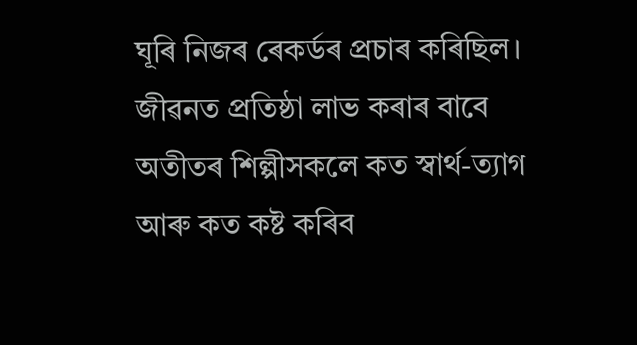ঘূৰি নিজৰ ৰেকৰ্ডৰ প্ৰচাৰ কৰিছিল। জীৱনত প্ৰতিষ্ঠা লাভ কৰাৰ বাবে অতীতৰ শিল্পীসকলে কত স্বাৰ্থ-ত্যাগ আৰু কত কষ্ট কৰিব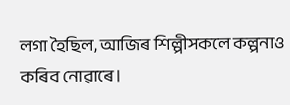লগা হৈছিল, আজিৰ শিল্পীসকলে কল্পনাও কৰিব নোৱাৰে।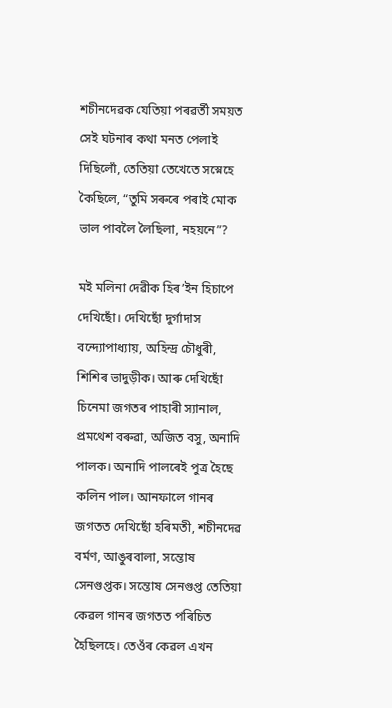শচীনদেৱক যেতিয়া পৰৱৰ্তী সময়ত সেই ঘটনাৰ কথা মনত পেলাই দিছিলোঁ, তেতিয়া তেখেতে সস্নেহে কৈছিলে, “তুমি সৰুৰে পৰাই মোক ভাল পাবলৈ লৈছিলা, নহয়নে”?

মই মলিনা দেৱীক হিৰ’ইন হিচাপে দেখিছোঁ। দেখিছোঁ দুৰ্গাদাস বন্দ্যোপাধ্যায়, অহিন্দ্ৰ চৌধুৰী, শিশিৰ ভাদুড়ীক। আৰু দেখিছোঁ চিনেমা জগতৰ পাহাৰী স্যানাল, প্ৰমথেশ বৰুৱা, অজিত বসু, অনাদি পালক। অনাদি পালৰেই পুত্ৰ হৈছে কলিন পাল। আনফালে গানৰ জগতত দেখিছোঁ হৰিমতী, শচীনদেৱ বৰ্মণ, আঙুৰবালা, সন্তোষ সেনগুপ্তক। সন্তোষ সেনগুপ্ত তেতিয়া কেৱল গানৰ জগতত পৰিচিত হৈছিলহে। তেওঁৰ কেৱল এখন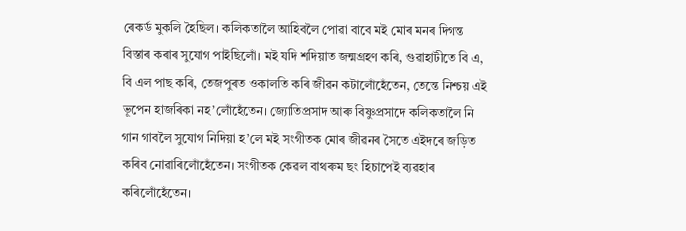ৰেকৰ্ড মুকলি হৈছিল। কলিকতালৈ আহিবলৈ পোৱা বাবে মই মোৰ মনৰ দিগন্ত বিস্তাৰ কৰাৰ সুযোগ পাইছিলোঁ। মই যদি শদিয়াত জন্মগ্ৰহণ কৰি, গুৱাহাটীতে বি এ, বি এল পাছ কৰি, তেজপুৰত ওকালতি কৰি জীৱন কটালোঁহেঁতেন, তেন্তে নিশ্চয় এই ভূপেন হাজৰিকা নহ’লোঁহেঁতেন। জ্যোতিপ্রসাদ আৰু বিষ্ণুপ্ৰসাদে কলিকতালৈ নি গান গাবলৈ সুযোগ নিদিয়া হ’লে মই সংগীতক মোৰ জীৱনৰ সৈতে এইদৰে জড়িত কৰিব নোৱাৰিলোঁহেঁতেন। সংগীতক কেৱল বাথৰুম ছং হিচাপেই ব্যৱহাৰ কৰিলোঁহেঁতেন।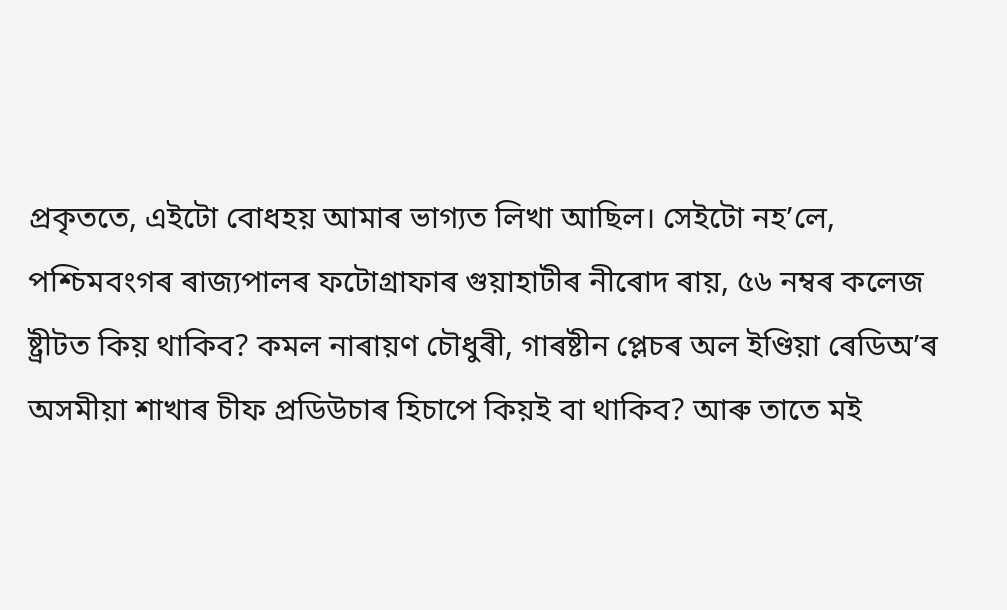প্ৰকৃততে, এইটো বোধহয় আমাৰ ভাগ্যত লিখা আছিল। সেইটো নহ’লে, পশ্চিমবংগৰ ৰাজ্যপালৰ ফটোগ্ৰাফাৰ গুয়াহাটীৰ নীৰোদ ৰায়, ৫৬ নম্বৰ কলেজ ষ্ট্রীটত কিয় থাকিব? কমল নাৰায়ণ চৌধুৰী, গাৰষ্টীন প্লেচৰ অল ইণ্ডিয়া ৰেডিঅ’ৰ অসমীয়া শাখাৰ চীফ প্ৰডিউচাৰ হিচাপে কিয়ই বা থাকিব? আৰু তাতে মই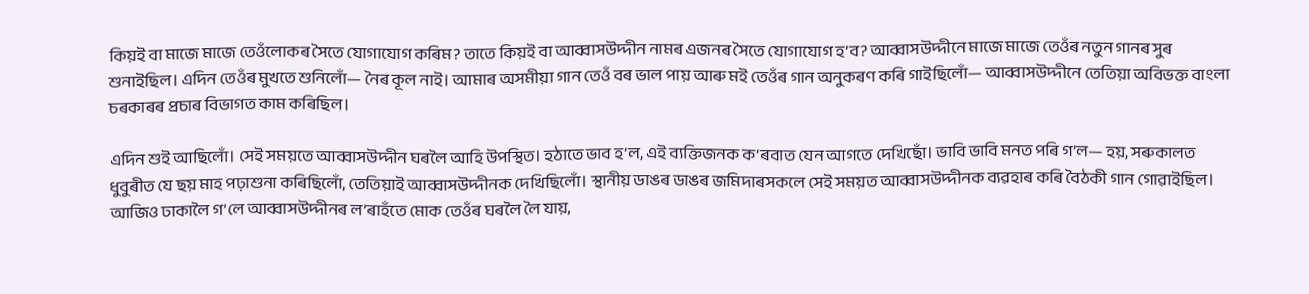কিয়ই বা মাজে মাজে তেওঁলোকৰ সৈতে যোগাযোগ কৰিম? তাতে কিয়ই বা আব্বাসউদ্দীন নামৰ এজনৰ সৈতে যোগাযোগ হ’ব? আব্বাসউদ্দীনে মাজে মাজে তেওঁৰ নতুন গানৰ সুৰ শুনাইছিল। এদিন তেওঁৰ মুখতে শুনিলোঁ— নৈৰ কূল নাই। আমাৰ অসমীয়া গান তেওঁ বৰ ভাল পায় আৰু মই তেওঁৰ গান অনুকৰণ কৰি গাইছিলোঁ— আব্বাসউদ্দীনে তেতিয়া অবিভক্ত বাংলা চৰকাৰৰ প্ৰচাৰ বিভাগত কাম কৰিছিল।

এদিন শুই আছিলোঁ। সেই সময়তে আব্বাসউদ্দীন ঘৰলৈ আহি উপস্থিত। হঠাতে ভাব হ’ল, এই ব্যক্তিজনক ক’ৰবাত যেন আগতে দেখিছোঁ। ভাবি ভাবি মনত পৰি গ’ল— হয়, সৰুকালত ধুবুৰীত যে ছয় মাহ পঢ়াশুনা কৰিছিলোঁ, তেতিয়াই আব্বাসউদ্দীনক দেখিছিলোঁ। স্থানীয় ডাঙৰ ডাঙৰ জমিদাৰসকলে সেই সময়ত আব্বাসউদ্দীনক ব্যৱহাৰ কৰি বৈঠকী গান গোৱাইছিল। আজিও ঢাকালৈ গ’লে আব্বাসউদ্দীনৰ ল’ৰাহঁতে মোক তেওঁৰ ঘৰলৈ লৈ যায়,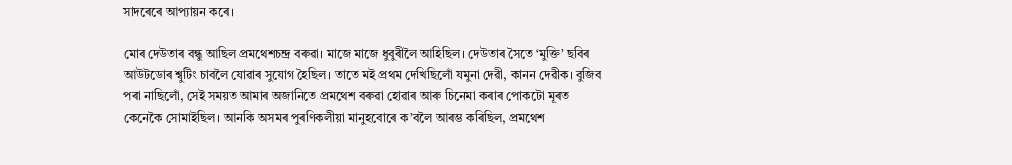সাদৰেৰে আপ্যায়ন কৰে।

মোৰ দেউতাৰ বন্ধু আছিল প্ৰমথেশচন্দ্ৰ বৰুৱা। মাজে মাজে ধুবুৰীলৈ আহিছিল। দেউতাৰ সৈতে ‘মুক্তি’ ছবিৰ আউটডোৰ শ্বুটিং চাবলৈ যোৱাৰ সুযোগ হৈছিল। তাতে মই প্ৰথম দেখিছিলোঁ যমুনা দেৱী, কানন দেৱীক। বুজিব পৰা নাছিলোঁ, সেই সময়ত আমাৰ অজানিতে প্ৰমথেশ বৰুৱা হোৱাৰ আৰু চিনেমা কৰাৰ পোকটো মূৰত কেনেকৈ সোমাইছিল। আনকি অসমৰ পুৰণিকলীয়া মানুহবোৰে ক’বলৈ আৰম্ভ কৰিছিল, প্ৰমথেশ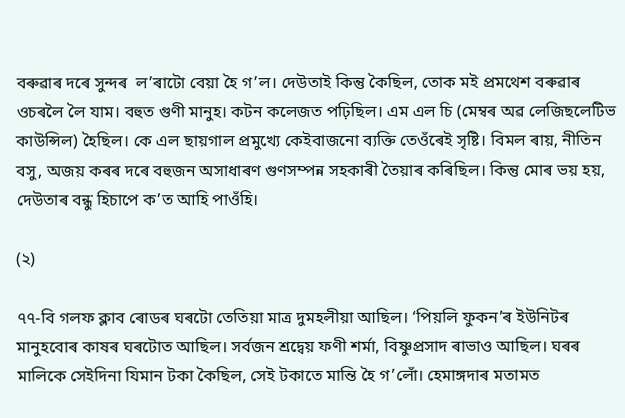বৰুৱাৰ দৰে সুন্দৰ  ল’ৰাটো বেয়া হৈ গ’ল। দেউতাই কিন্তু কৈছিল, তোক মই প্ৰমথেশ বৰুৱাৰ ওচৰলৈ লৈ যাম। বহুত গুণী মানুহ। কটন কলেজত পঢ়িছিল। এম এল চি (মেম্বৰ অৱ লেজিছলেটিভ কাউন্সিল) হৈছিল। কে এল ছায়গাল প্ৰমুখ্যে কেইবাজনো ব্যক্তি তেওঁৰেই সৃষ্টি। বিমল ৰায়, নীতিন বসু, অজয় কৰৰ দৰে বহুজন অসাধাৰণ গুণসম্পন্ন সহকাৰী তৈয়াৰ কৰিছিল। কিন্তু মোৰ ভয় হয়, দেউতাৰ বন্ধু হিচাপে ক’ত আহি পাওঁহি।

(২)

৭৭-বি গলফ ক্লাব ৰোডৰ ঘৰটো তেতিয়া মাত্ৰ দুমহলীয়া আছিল। ‘পিয়লি ফুকন’ৰ ইউনিটৰ মানুহবোৰ কাষৰ ঘৰটোত আছিল। সৰ্বজন শ্ৰদ্বেয় ফণী শৰ্মা, বিষ্ণুপ্ৰসাদ ৰাভাও আছিল। ঘৰৰ মালিকে সেইদিনা যিমান টকা কৈছিল, সেই টকাতে মান্তি হৈ গ’লোঁ। হেমাঙ্গদাৰ মতামত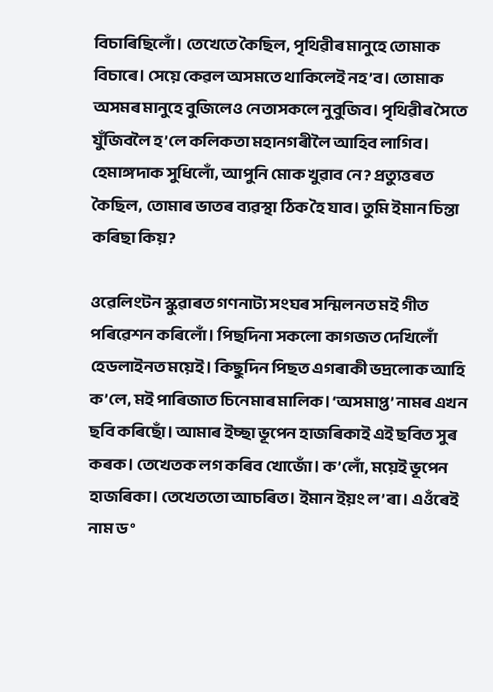বিচাৰিছিলোঁ। তেখেতে কৈছিল, পৃথিৱীৰ মানুহে তোমাক বিচাৰে। সেয়ে কেৱল অসমতে থাকিলেই নহ’ব। তোমাক অসমৰ মানুহে বুজিলেও নেতাসকলে নুবুজিব। পৃথিৱীৰ সৈতে যুঁজিবলৈ হ’লে কলিকতা মহানগৰীলৈ আহিব লাগিব। হেমাঙ্গদাক সুধিলোঁ, আপুনি মোক খুৱাব নে? প্ৰত্যুত্তৰত কৈছিল, তোমাৰ ভাতৰ ব্যৱস্থা ঠিক হৈ যাব। তুমি ইমান চিন্তা কৰিছা কিয়?

ওৱেলিংটন স্কুৱাৰত গণনাট্য সংঘৰ সন্মিলনত মই গীত পৰিৱেশন কৰিলোঁ। পিছদিনা সকলো কাগজত দেখিলোঁ হেডলাইনত ময়েই। কিছুদিন পিছত এগৰাকী ভদ্ৰলোক আহি ক’লে, মই পাৰিজাত চিনেমাৰ মালিক। ‘অসমাপ্ত’ নামৰ এখন ছবি কৰিছোঁ। আমাৰ ইচ্ছা ভূপেন হাজৰিকাই এই ছবিত সুৰ কৰক। তেখেতক লগ কৰিব খোজোঁ। ক’লোঁ, ময়েই ভূপেন হাজৰিকা। তেখেততো আচৰিত। ইমান ইয়ং ল’ৰা। এওঁৰেই নাম ড°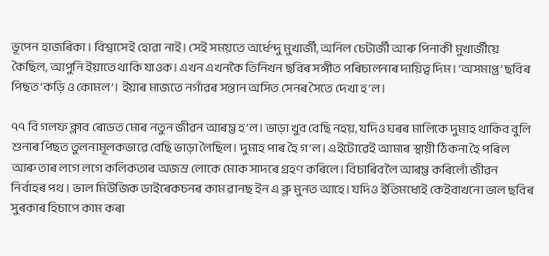ভূপেন হাজৰিকা। বিশ্বাসেই হোৱা নাই। সেই সময়তে অৰ্ধেন্দু মুখাৰ্জী, অনিল চেটাৰ্জী আৰু পিনাকী মুখাৰ্জীয়ে কৈছিল, আপুনি ইয়াতে থাকি যাওক। এখন এখনকৈ তিনিখন ছবিৰ সঙ্গীত পৰিচালনাৰ দায়িত্ব দিম। ‘অসমাপ্ত’ ছবিৰ পিছত ‘কড়ি ও কোমল’। ইয়াৰ মাজতে নগাঁৱৰ সন্তান অসিত সেনৰ সৈতে দেখা হ’ল।

৭৭ বি গলফ ক্লাব ৰোডত মোৰ নতুন জীৱন আৰম্ভ হ’ল। ভাড়া খুব বেছি নহয়, যদিও ঘৰৰ মালিকে দুমাহ থাকিব বুলি শুনাৰ পিছত তুলনামূলকভাৱে বেছি ভাড়া লৈছিল। দুমাহ পাৰ হৈ গ’ল। এইটোৱেই আমাৰ স্থায়ী ঠিকনা হৈ পৰিল আৰু তাৰ লগে লগে কলিকতাৰ অজস্ৰ লোকে মোক সাদৰে গ্ৰহণ কৰিলে। বিচাৰিবলৈ আৰম্ভ কৰিলোঁ জীৱন নিৰ্বাহৰ পথ। ভাল মিউজিক ডাইৰেকচনৰ কাম ৱানছ ইন এ ব্লু মুনত আহে। যদিও ইতিমধ্যেই কেইবাখনো ভাল ছবিৰ সুৰকাৰ হিচাপে কাম কৰা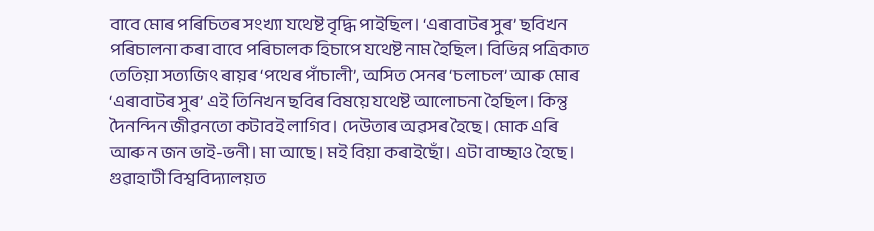বাবে মোৰ পৰিচিতৰ সংখ্যা যথেষ্ট বৃদ্ধি পাইছিল। ‘এৰাবাটৰ সুৰ’ ছবিখন পৰিচালনা কৰা বাবে পৰিচালক হিচাপে যথেষ্ট নাম হৈছিল। বিভিন্ন পত্ৰিকাত তেতিয়া সত্যজিৎ ৰায়ৰ ‘পথেৰ পাঁচালী’, অসিত সেনৰ ‘চলাচল’ আৰু মোৰ ‘এৰাবাটৰ সুৰ’ এই তিনিখন ছবিৰ বিষয়ে যথেষ্ট আলোচনা হৈছিল। কিন্তু দৈনন্দিন জীৱনতো কটাবই লাগিব। দেউতাৰ অৱসৰ হৈছে। মোক এৰি আৰু ন জন ভাই-ভনী। মা আছে। মই বিয়া কৰাইছোঁ। এটা বাচ্ছাও হৈছে। গুৱাহাটী বিশ্ববিদ্যালয়ত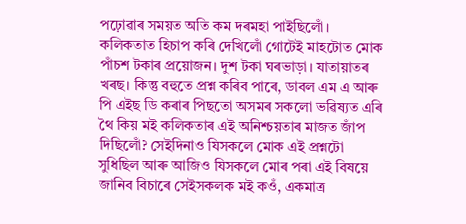পঢ়োৱাৰ সময়ত অতি কম দৰমহা পাইছিলোঁ। কলিকতাত হিচাপ কৰি দেখিলোঁ গোটেই মাহটোত মোক পাঁচশ টকাৰ প্ৰয়োজন। দুশ টকা ঘৰভাড়া। যাতায়াতৰ খৰছ। কিন্তু বহুতে প্ৰশ্ন কৰিব পাৰে, ডাবল এম এ আৰু পি এইছ ডি কৰাৰ পিছতো অসমৰ সকলো ভৱিষ্যত এৰি থৈ কিয় মই কলিকতাৰ এই অনিশ্চয়তাৰ মাজত জাঁপ দিছিলোঁ? সেইদিনাও যিসকলে মোক এই প্ৰশ্নটো সুধিছিল আৰু আজিও যিসকলে মোৰ পৰা এই বিষয়ে জানিব বিচাৰে সেইসকলক মই কওঁ, একমাত্ৰ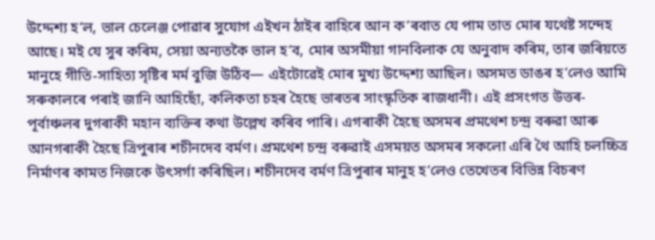উদ্দেশ্য হ’ল, ভাল চেলেঞ্জ পোৱাৰ সুযোগ এইখন ঠাইৰ বাহিৰে আন ক’ৰবাত যে পাম তাত মোৰ যথেষ্ট সন্দেহ আছে। মই যে সুৰ কৰিম, সেয়া অন্যতকৈ ভাল হ’ব, মোৰ অসমীয়া গানবিলাক যে অনুবাদ কৰিম, তাৰ জৰিয়তে মানুহে গীতি-সাহিত্য সৃষ্টিৰ মৰ্ম বুজি উঠিব— এইটোৱেই মোৰ মুখ্য উদ্দেশ্য আছিল। অসমত ডাঙৰ হ’লেও আমি সৰুকালৰে পৰাই জানি আহিছোঁ, কলিকতা চহৰ হৈছে ভাৰতৰ সাংস্কৃতিক ৰাজধানী। এই প্ৰসংগত উত্তৰ-পূৰ্বাঞ্চলৰ দুগৰাকী মহান ব্যক্তিৰ কথা উল্লেখ কৰিব পাৰি। এগৰাকী হৈছে অসমৰ প্ৰমথেশ চন্দ্ৰ বৰুৱা আৰু আনগৰাকী হৈছে ত্ৰিপুৰাৰ শচীনদেব বৰ্মণ। প্ৰমথেশ চন্দ্ৰ বৰুৱাই এসময়ত অসমৰ সকলো এৰি থৈ আহি চলচ্চিত্ৰ নিৰ্মাণৰ কামত নিজকে উৎসৰ্গা কৰিছিল। শচীনদেব বৰ্মণ ত্ৰিপুৰাৰ মানুহ হ’লেও তেখেতৰ বিভিন্ন বিচৰণ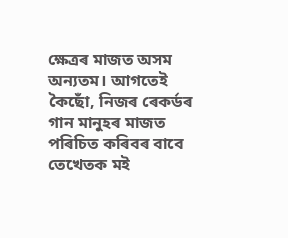ক্ষেত্ৰৰ মাজত অসম অন্যতম। আগতেই কৈছোঁ, নিজৰ ৰেকৰ্ডৰ গান মানুহৰ মাজত পৰিচিত কৰিবৰ বাবে তেখেতক মই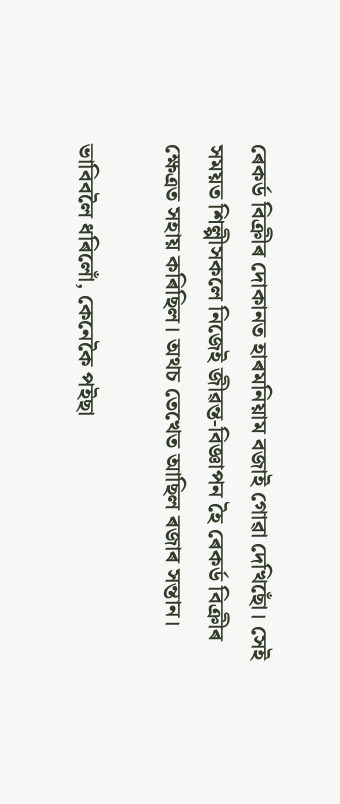ৰেকৰ্ড বিক্ৰীৰ দোকানত হাৰমনিয়াম বজাই গোৱা দেখিছোঁ। সেই সময়ত শিল্পীসকলে নিজেই জীৱন্ত-বিজ্ঞাপন হৈ ৰেকৰ্ড বিক্ৰীৰ ক্ষেত্ৰত সহায় কৰিছিল। অথচ তেখেত আছিল ৰজাৰ সন্তান।

ভাবিবলৈ ধৰিলোঁ, কেনেকৈ পইছা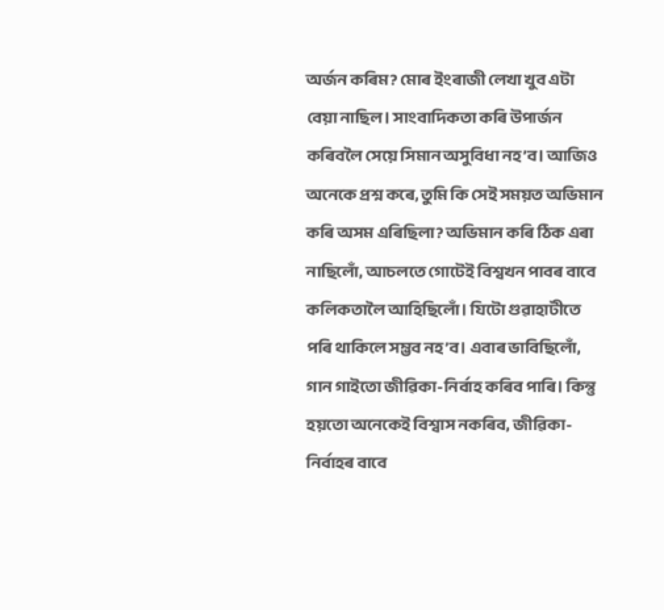অৰ্জন কৰিম? মোৰ ইংৰাজী লেখা খুব এটা বেয়া নাছিল। সাংবাদিকতা কৰি উপাৰ্জন কৰিবলৈ সেয়ে সিমান অসুবিধা নহ’ব। আজিও অনেকে প্ৰশ্ন কৰে, তুমি কি সেই সময়ত অভিমান কৰি অসম এৰিছিলা? অভিমান কৰি ঠিক এৰা নাছিলোঁ, আচলতে গোটেই বিশ্বখন পাবৰ বাবে কলিকতালৈ আহিছিলোঁ। যিটো গুৱাহাটীতে পৰি থাকিলে সম্ভব নহ’ব। এবাৰ ভাবিছিলোঁ, গান গাইতো জীৱিকা-নিৰ্বাহ কৰিব পাৰি। কিন্তু হয়তো অনেকেই বিশ্বাস নকৰিব, জীৱিকা-নিৰ্বাহৰ বাবে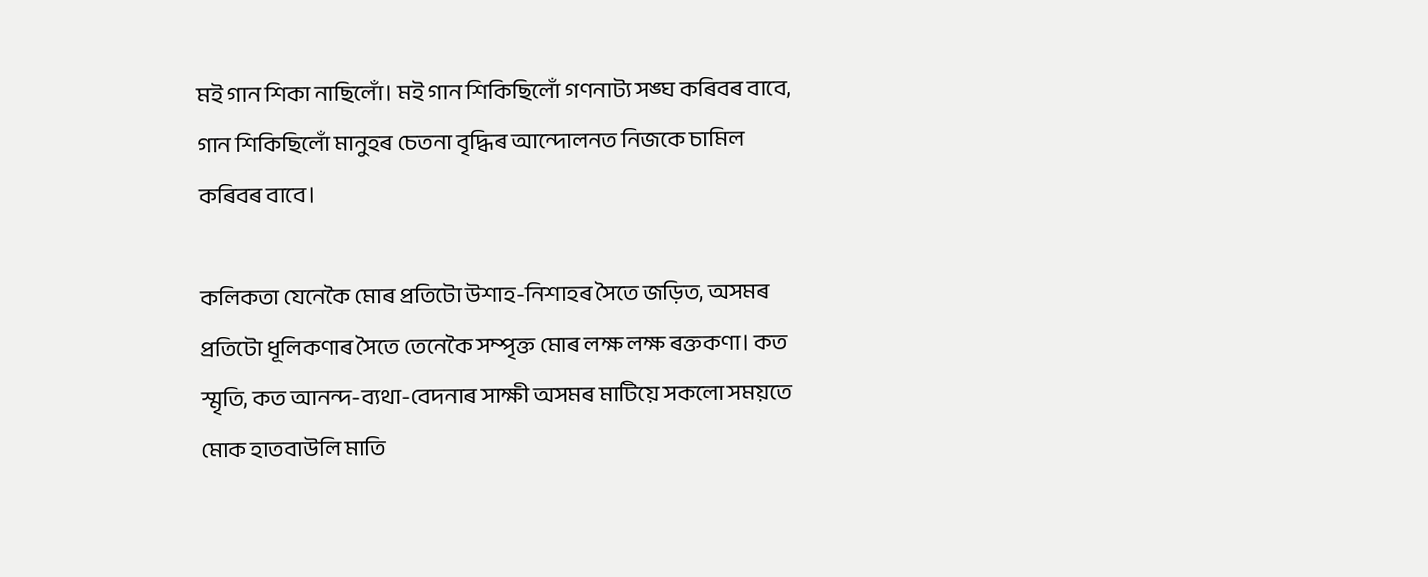মই গান শিকা নাছিলোঁ। মই গান শিকিছিলোঁ গণনাট্য সঙ্ঘ কৰিবৰ বাবে, গান শিকিছিলোঁ মানুহৰ চেতনা বৃদ্ধিৰ আন্দোলনত নিজকে চামিল কৰিবৰ বাবে।

কলিকতা যেনেকৈ মোৰ প্ৰতিটো উশাহ-নিশাহৰ সৈতে জড়িত, অসমৰ প্ৰতিটো ধূলিকণাৰ সৈতে তেনেকৈ সম্পৃক্ত মোৰ লক্ষ লক্ষ ৰক্তকণা। কত স্মৃতি, কত আনন্দ-ব্যথা-বেদনাৰ সাক্ষী অসমৰ মাটিয়ে সকলো সময়তে মোক হাতবাউলি মাতি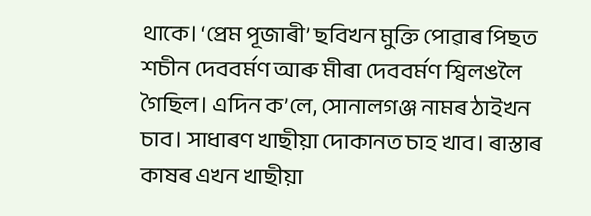থাকে। ‘প্ৰেম পূজাৰী’ ছবিখন মুক্তি পোৱাৰ পিছত শচীন দেববৰ্মণ আৰু মীৰা দেববৰ্মণ শ্বিলঙলৈ গৈছিল। এদিন ক’লে, সোনালগঞ্জ নামৰ ঠাইখন চাব। সাধাৰণ খাছীয়া দোকানত চাহ খাব। ৰাস্তাৰ কাষৰ এখন খাছীয়া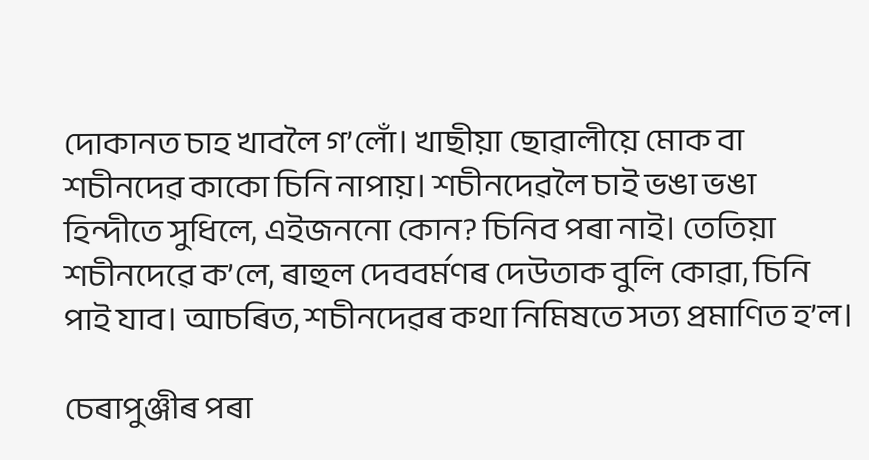দোকানত চাহ খাবলৈ গ’লোঁ। খাছীয়া ছোৱালীয়ে মোক বা শচীনদেৱ কাকো চিনি নাপায়। শচীনদেৱলৈ চাই ভঙা ভঙা হিন্দীতে সুধিলে, এইজননো কোন? চিনিব পৰা নাই। তেতিয়া শচীনদেৱে ক’লে, ৰাহুল দেববৰ্মণৰ দেউতাক বুলি কোৱা, চিনি পাই যাব। আচৰিত, শচীনদেৱৰ কথা নিমিষতে সত্য প্ৰমাণিত হ’ল।

চেৰাপুঞ্জীৰ পৰা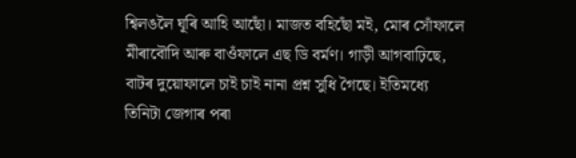শ্বিলঙলৈ ঘূৰি আহি আছোঁ। মাজত বহিছোঁ মই, মোৰ সোঁফালে মীৰাবৌদি আৰু বাওঁফালে এছ ডি বৰ্মণ। গাড়ী আগবাঢ়িছে, বাটৰ দুয়োফালে চাই চাই নানা প্ৰশ্ন সুধি গৈছে। ইতিমধ্যে তিনিটা জেগাৰ পৰা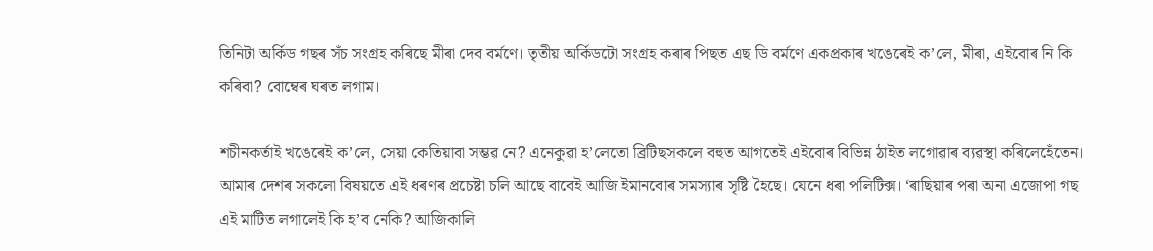তিনিটা অৰ্কিড গছৰ সঁচ সংগ্ৰহ কৰিছে মীৰা দেব বৰ্মণে। তৃতীয় অৰ্কিডটো সংগ্ৰহ কৰাৰ পিছত এছ ডি বৰ্মণে একপ্ৰকাৰ খঙেৰেই ক’লে, মীৰা, এইবোৰ নি কি কৰিবা? বোম্বেৰ ঘৰত লগাম।

শচীনকৰ্তাই খঙেৰেই ক’লে, সেয়া কেতিয়াবা সম্ভৱ নে? এনেকুৱা হ’লেতো ব্ৰিটিছসকলে বহুত আগতেই এইবোৰ বিভিন্ন ঠাইত লগোৱাৰ ব্যৱস্থা কৰিলেহেঁতেন। আমাৰ দেশৰ সকলো বিষয়তে এই ধৰণৰ প্ৰচেষ্টা চলি আছে বাবেই আজি ইমানবোৰ সমস্যাৰ সৃষ্টি হৈছে। যেনে ধৰা পলিটিক্স। ‘ৰাছিয়াৰ পৰা অনা এজোপা গছ এই মাটিত লগালেই কি হ’ব নেকি? আজিকালি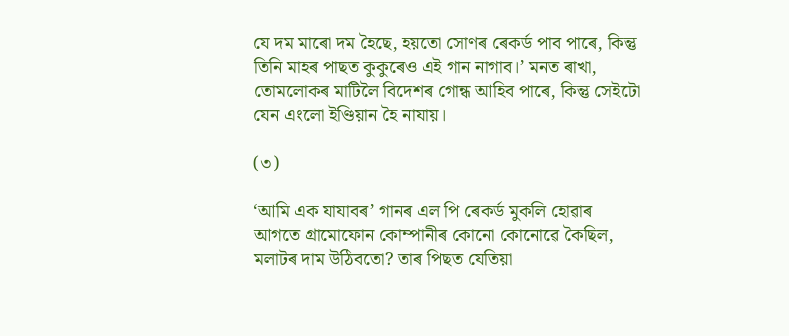যে দম মাৰো দম হৈছে, হয়তো সোণৰ ৰেকৰ্ড পাব পাৰে, কিন্তু  তিনি মাহৰ পাছত কুকুৰেও এই গান নাগাব।’ মনত ৰাখা, তোমলোকৰ মাটিলৈ বিদেশৰ গোন্ধ আহিব পাৰে, কিন্তু সেইটো যেন এংলো ইণ্ডিয়ান হৈ নাযায়।

(৩)

‘আমি এক যাযাবৰ’ গানৰ এল পি ৰেকৰ্ড মুকলি হোৱাৰ আগতে গ্ৰামোফোন কোম্পানীৰ কোনো কোনোৱে কৈছিল, মলাটৰ দাম উঠিবতো? তাৰ পিছত যেতিয়া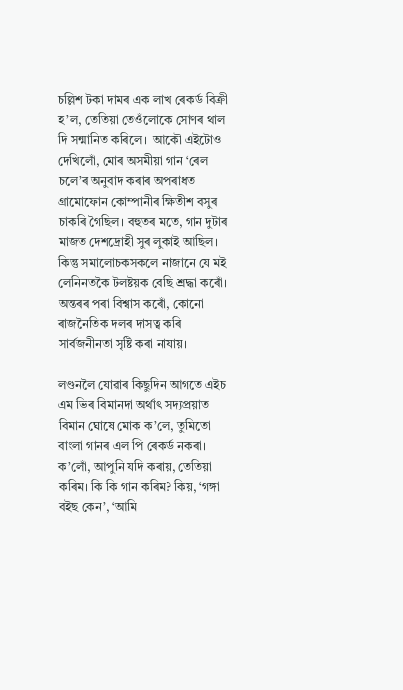চল্লিশ টকা দামৰ এক লাখ ৰেকৰ্ড বিক্ৰী হ’ল, তেতিয়া তেওঁলোকে সোণৰ থাল দি সন্মানিত কৰিলে।  আকৌ এইটোও দেখিলোঁ, মোৰ অসমীয়া গান ‘ৰেল চলে’ৰ অনুবাদ কৰাৰ অপৰাধত গ্ৰামোফোন কোম্পানীৰ ক্ষিতীশ বসুৰ চাকৰি গৈছিল। বহুতৰ মতে, গান দুটাৰ মাজত দেশদ্ৰোহী সুৰ লুকাই আছিল। কিন্তু সমালোচকসকলে নাজানে যে মই লেনিনতকৈ টলষ্টয়ক বেছি শ্ৰদ্ধা কৰোঁ। অন্তৰৰ পৰা বিশ্বাস কৰোঁ, কোনো ৰাজনৈতিক দলৰ দাসত্ব কৰি সাৰ্বজনীনতা সৃষ্টি কৰা নাযায়।

লণ্ডনলৈ যোৱাৰ কিছুদিন আগতে এইচ এম ভিৰ বিমানদা অৰ্থাৎ সদ্যপ্ৰয়াত বিমান ঘোষে মোক ক’লে, তুমিতো বাংলা গানৰ এল পি ৰেকৰ্ড নকৰা। ক’লোঁ, আপুনি যদি কৰায়, তেতিয়া কৰিম। কি কি গান কৰিম? কিয়, ‘গঙ্গা বইছ কেন’, ‘আমি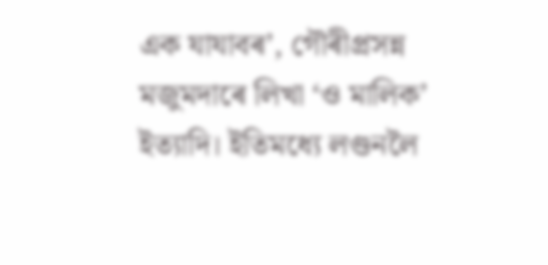এক যাযাবৰ’, গৌৰীপ্ৰসন্ন মজুমদাৰে লিখা ‘ও মালিক’ ইত্যাদি। ইতিমধ্যে লণ্ডনলৈ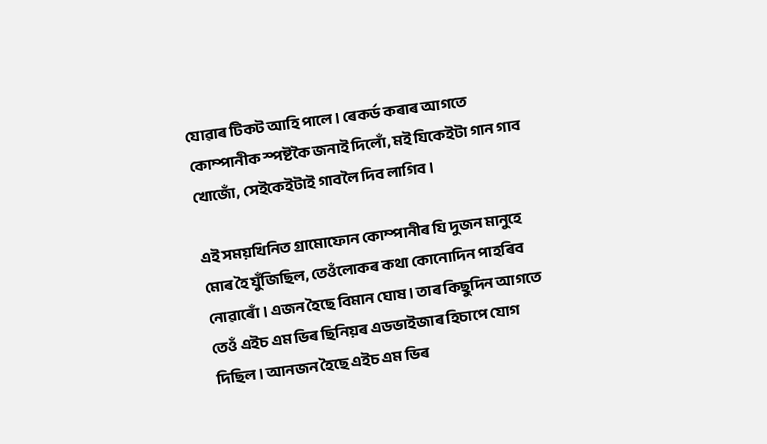যোৱাৰ টিকট আহি পালে। ৰেকৰ্ড কৰাৰ আগতে কোম্পানীক স্পষ্টকৈ জনাই দিলোঁ, মই যিকেইটা গান গাব খোজোঁ, সেইকেইটাই গাবলৈ দিব লাগিব।

এই সময়খিনিত গ্ৰামোফোন কোম্পানীৰ যি দুজন মানুহে মোৰ হৈ যুঁজিছিল, তেওঁলোকৰ কথা কোনোদিন পাহৰিব নোৱাৰোঁ। এজন হৈছে বিমান ঘোষ। তাৰ কিছুদিন আগতে তেওঁ এইচ এম ভিৰ ছিনিয়ৰ এডভাইজাৰ হিচাপে যোগ দিছিল। আনজন হৈছে এইচ এম ভিৰ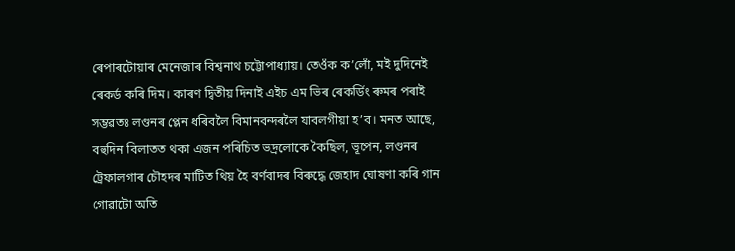ৰেপাৰটোয়াৰ মেনেজাৰ বিশ্বনাথ চট্টোপাধ্যায়। তেওঁক ক’লোঁ, মই দুদিনেই ৰেকৰ্ড কৰি দিম। কাৰণ দ্বিতীয় দিনাই এইচ এম ভিৰ ৰেকৰ্ডিং ৰুমৰ পৰাই সম্ভৱতঃ লণ্ডনৰ প্লেন ধৰিবলৈ বিমানবন্দৰলৈ যাবলগীয়া হ’ব। মনত আছে, বহুদিন বিলাতত থকা এজন পৰিচিত ভদ্ৰলোকে কৈছিল, ভূপেন, লণ্ডনৰ ট্ৰেফালগাৰ চৌহদৰ মাটিত থিয় হৈ বৰ্ণবাদৰ বিৰুদ্ধে জেহাদ ঘোষণা কৰি গান গোৱাটো অতি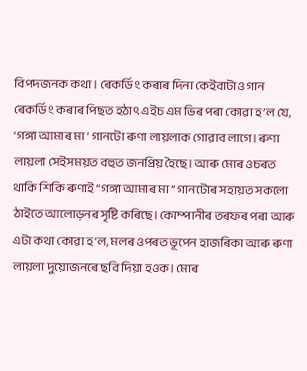বিপদজনক কথা। ৰেকৰ্ডিং কৰাৰ দিনা কেইবাটাও গান ৰেকৰ্ডিং কৰাৰ পিছত হঠাৎ এইচ এম ভিৰ পৰা কোৱা হ’ল যে, ‘গঙ্গা আমাৰ মা’ গানটো ৰুণা লায়লাক গোৱাব লাগে। ৰুণা লায়লা সেইসময়ত বহুত জনপ্ৰিয় হৈছে। আৰু মোৰ ওচৰত থাকি শিকি ৰুণাই “গঙ্গা আমাৰ মা” গানটোৰ সহায়ত সকলো ঠাইতে আলোড়নৰ সৃষ্টি কৰিছে। কোম্পানীৰ তৰফৰ পৰা আৰু এটা কথা কোৱা হ’ল, মলৰ ওপৰত ভূপেন হাজৰিকা আৰু ৰুণা লায়লা দুয়োজনৰে ছবি দিয়া হওক। মোৰ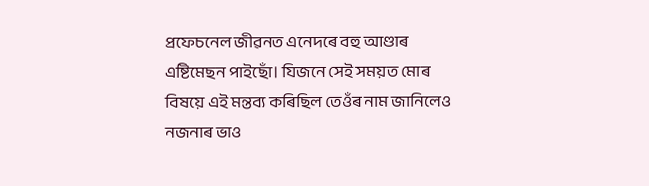প্ৰফেচনেল জীৱনত এনেদৰে বহু আণ্ডাৰ এষ্টিমেছন পাইছোঁ। যিজনে সেই সময়ত মোৰ বিষয়ে এই মন্তব্য কৰিছিল তেওঁৰ নাম জানিলেও নজনাৰ ভাও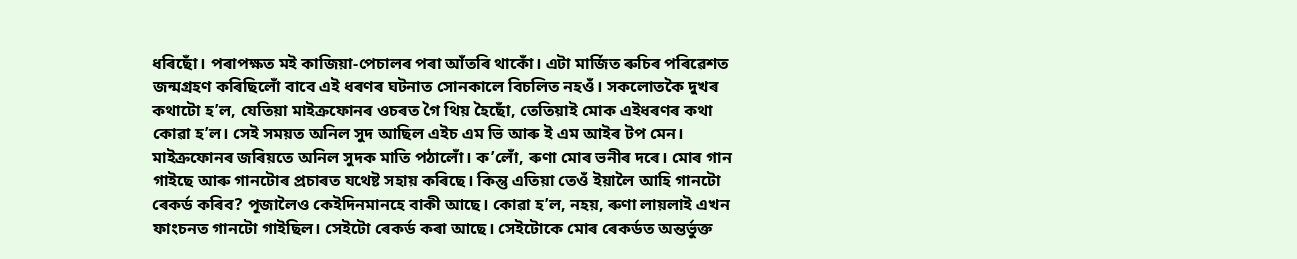ধৰিছোঁ। পৰাপক্ষত মই কাজিয়া-পেচালৰ পৰা আঁতৰি থাকোঁ। এটা মাৰ্জিত ৰুচিৰ পৰিৱেশত জন্মগ্ৰহণ কৰিছিলোঁ বাবে এই ধৰণৰ ঘটনাত সোনকালে বিচলিত নহওঁ। সকলোতকৈ দুখৰ কথাটো হ’ল, যেতিয়া মাইক্ৰফোনৰ ওচৰত গৈ থিয় হৈছোঁ, তেতিয়াই মোক এইধৰণৰ কথা কোৱা হ’ল। সেই সময়ত অনিল সুদ আছিল এইচ এম ভি আৰু ই এম আইৰ টপ মেন। মাইক্ৰফোনৰ জৰিয়তে অনিল সুদক মাতি পঠালোঁ। ক’লোঁ, ৰুণা মোৰ ভনীৰ দৰে। মোৰ গান গাইছে আৰু গানটোৰ প্ৰচাৰত যথেষ্ট সহায় কৰিছে। কিন্তু এতিয়া তেওঁ ইয়ালৈ আহি গানটো ৰেকৰ্ড কৰিব? পূজালৈও কেইদিনমানহে বাকী আছে। কোৱা হ’ল, নহয়, ৰুণা লায়লাই এখন ফাংচনত গানটো গাইছিল। সেইটো ৰেকৰ্ড কৰা আছে। সেইটোকে মোৰ ৰেকৰ্ডত অন্তৰ্ভুক্ত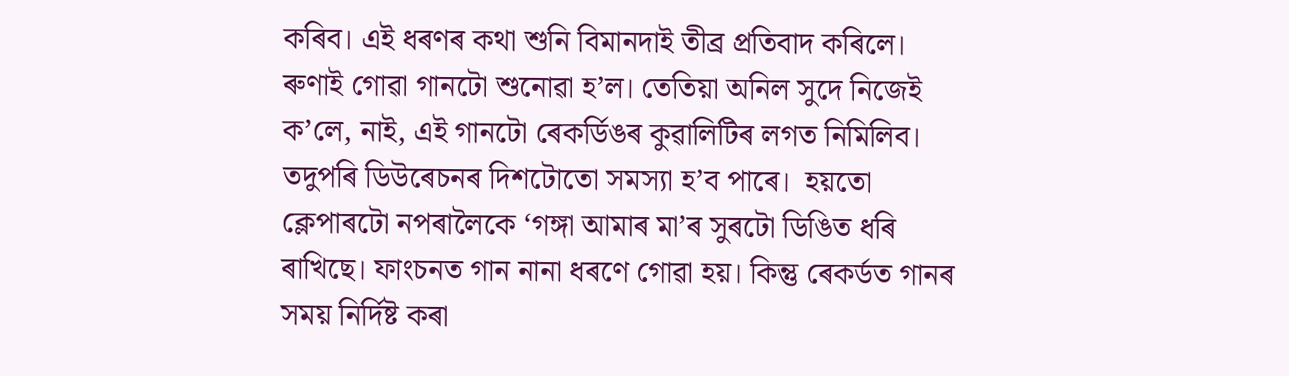কৰিব। এই ধৰণৰ কথা শুনি বিমানদাই তীব্ৰ প্ৰতিবাদ কৰিলে। ৰুণাই গোৱা গানটো শুনোৱা হ’ল। তেতিয়া অনিল সুদে নিজেই ক’লে, নাই, এই গানটো ৰেকৰ্ডিঙৰ কুৱালিটিৰ লগত নিমিলিব। তদুপৰি ডিউৰেচনৰ দিশটোতো সমস্যা হ’ব পাৰে।  হয়তো ক্লেপাৰটো নপৰালৈকে ‘গঙ্গা আমাৰ মা’ৰ সুৰটো ডিঙিত ধৰি ৰাখিছে। ফাংচনত গান নানা ধৰণে গোৱা হয়। কিন্তু ৰেকৰ্ডত গানৰ সময় নিৰ্দিষ্ট কৰা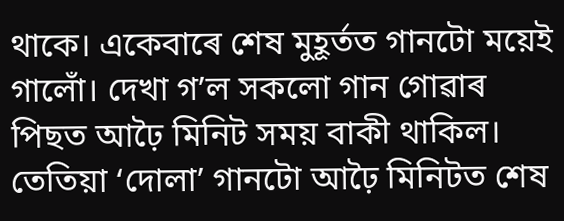থাকে। একেবাৰে শেষ মুহূৰ্তত গানটো ময়েই গালোঁ। দেখা গ’ল সকলো গান গোৱাৰ পিছত আঢ়ৈ মিনিট সময় বাকী থাকিল। তেতিয়া ‘দোলা’ গানটো আঢ়ৈ মিনিটত শেষ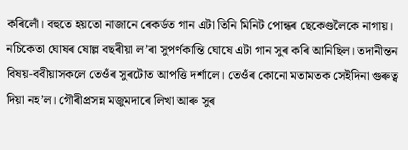কৰিলোঁ। বহুতে হয়তো নাজানে ৰেকৰ্ডত গান এটা তিনি মিনিট পোন্ধৰ ছেকেণ্ডলৈকে নাগায়। নচিকেতা ঘোষৰ ষোল্ল বছৰীয়া ল’ৰা সুপৰ্ণকান্তি ঘোষে এটা গান সুৰ কৰি আনিছিল। তদানীন্তন বিষয়-ববীয়াসকলে তেওঁৰ সুৰটোত আপত্তি দৰ্শালে। তেওঁৰ কোনো মতামতক সেইদিনা গুৰুত্ব দিয়া নহ’ল। গৌৰীপ্ৰসন্ন মজুমদাৰে লিখা আৰু সুৰ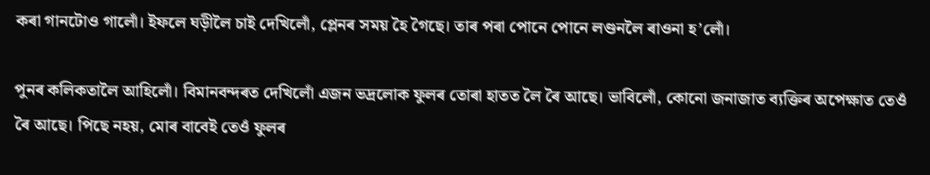কৰা গানটোও গালোঁ। ইফলে ঘড়ীলৈ চাই দেখিলোঁ, প্লেনৰ সময় হৈ গৈছে। তাৰ পৰা পোনে পোনে লণ্ডনলৈ ৰাওনা হ’লোঁ।

পুনৰ কলিকতালৈ আহিলোঁ। বিমানবন্দৰত দেখিলোঁ এজন ভদ্ৰলোক ফুলৰ তোৰা হাতত লৈ ৰৈ আছে। ভাবিলোঁ, কোনো জনাজাত ব্যক্তিৰ অপেক্ষাত তেওঁ ৰৈ আছে। পিছে নহয়, মোৰ বাবেই তেওঁ ফুলৰ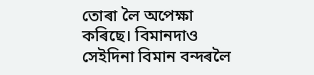তোৰা লৈ অপেক্ষা কৰিছে। বিমানদাও সেইদিনা বিমান বন্দৰলৈ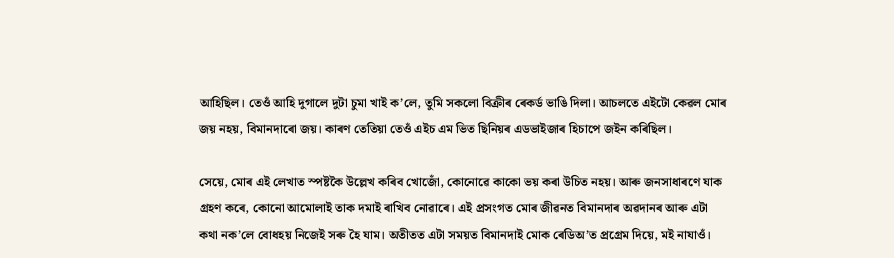আহিছিল। তেওঁ আহি দুগালে দুটা চুমা খাই ক’লে, তুমি সকলো বিক্ৰীৰ ৰেকৰ্ড ভাঙি দিলা। আচলতে এইটো কেৱল মোৰ জয় নহয়, বিমানদাৰো জয়। কাৰণ তেতিয়া তেওঁ এইচ এম ভিত ছিনিয়ৰ এডভাইজাৰ হিচাপে জইন কৰিছিল।

সেয়ে, মোৰ এই লেখাত স্পষ্টকৈ উল্লেখ কৰিব খোজোঁ, কোনোৱে কাকো ভয় কৰা উচিত নহয়। আৰু জনসাধাৰণে যাক গ্ৰহণ কৰে, কোনো আমোলাই তাক দমাই ৰাখিব নোৱাৰে। এই প্ৰসংগত মোৰ জীৱনত বিমানদাৰ অৱদানৰ আৰু এটা কথা নক’লে বোধহয় নিজেই সৰু হৈ যাম। অতীতত এটা সময়ত বিমানদাই মোক ৰেডিঅ’ত প্ৰগ্ৰেম দিয়ে, মই নাযাওঁ।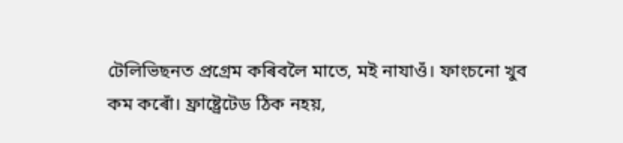টেলিভিছনত প্ৰগ্ৰেম কৰিবলৈ মাতে, মই নাযাওঁ। ফাংচনো খুব কম কৰোঁ। ফ্ৰাষ্ট্ৰেটেড ঠিক নহয়,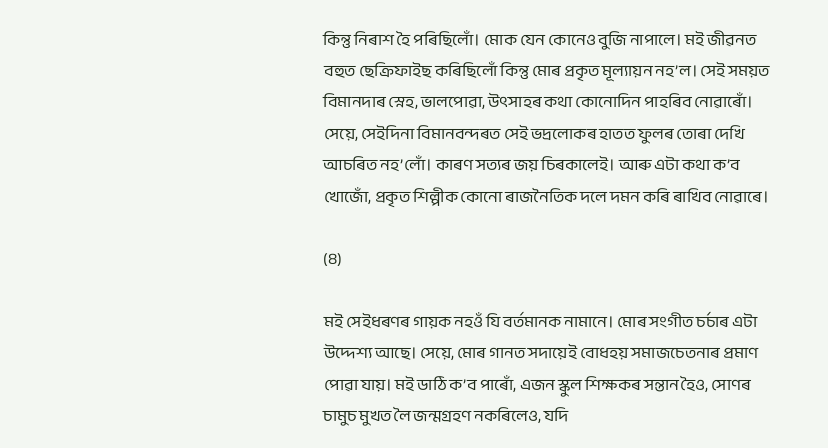কিন্তু নিৰাশ হৈ পৰিছিলোঁ। মোক যেন কোনেও বুজি নাপালে। মই জীৱনত বহুত ছেক্ৰিফাইছ কৰিছিলোঁ কিন্তু মোৰ প্ৰকৃত মূল্যায়ন নহ’ল। সেই সময়ত বিমানদাৰ স্নেহ, ভালপোৱা, উৎসাহৰ কথা কোনোদিন পাহৰিব নোৱাৰোঁ। সেয়ে, সেইদিনা বিমানবন্দৰত সেই ভদ্ৰলোকৰ হাতত ফুলৰ তোৰা দেখি আচৰিত নহ’লোঁ। কাৰণ সত্যৰ জয় চিৰকালেই। আৰু এটা কথা ক’ব খোজোঁ, প্ৰকৃত শিল্পীক কোনো ৰাজনৈতিক দলে দমন কৰি ৰাখিব নোৱাৰে।

(৪)

মই সেইধৰণৰ গায়ক নহওঁ যি বৰ্তমানক নামানে। মোৰ সংগীত চৰ্চাৰ এটা উদ্দেশ্য আছে। সেয়ে, মোৰ গানত সদায়েই বোধহয় সমাজচেতনাৰ প্ৰমাণ পোৱা যায়। মই ডাঠি ক’ব পাৰোঁ, এজন স্কুল শিক্ষকৰ সন্তান হৈও, সোণৰ চামুচ মুখত লৈ জন্মগ্ৰহণ নকৰিলেও, যদি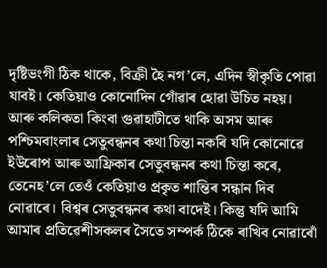দৃষ্টিভংগী ঠিক থাকে, বিক্ৰী হৈ নগ’লে, এদিন স্বীকৃতি পোৱা যাবই। কেতিয়াও কোনোদিন গোঁৱাৰ হোৱা উচিত নহয়। আৰু কলিকতা কিংবা গুৱাহাটীতে থাকি অসম আৰু পশ্চিমবাংলাৰ সেতুবন্ধনৰ কথা চিন্তা নকৰি যদি কোনোৱে ইউৰোপ আৰু আফ্ৰিকাৰ সেতুবন্ধনৰ কথা চিন্তা কৰে, তেনেহ’লে তেওঁ কেতিয়াও প্ৰকৃত শান্তিৰ সন্ধান দিব নোৱাৰে। বিশ্বৰ সেতুবন্ধনৰ কথা বাদেই। কিন্তু যদি আমি আমাৰ প্ৰতিৱেশীসকলৰ সৈতে সম্পৰ্ক ঠিকে ৰাখিব নোৱাৰোঁ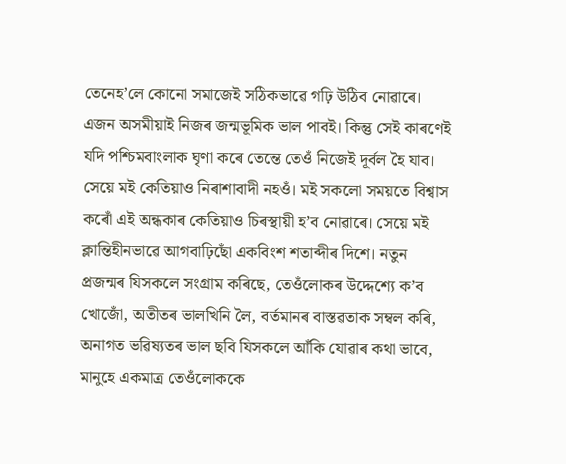তেনেহ’লে কোনো সমাজেই সঠিকভাৱে গঢ়ি উঠিব নোৱাৰে। এজন অসমীয়াই নিজৰ জন্মভূমিক ভাল পাবই। কিন্তু সেই কাৰণেই যদি পশ্চিমবাংলাক ঘৃণা কৰে তেন্তে তেওঁ নিজেই দূৰ্বল হৈ যাব। সেয়ে মই কেতিয়াও নিৰাশাবাদী নহওঁ। মই সকলো সময়তে বিশ্বাস কৰোঁ এই অন্ধকাৰ কেতিয়াও চিৰস্থায়ী হ’ব নোৱাৰে। সেয়ে মই ক্লান্তিহীনভাৱে আগবাঢ়িছোঁ একবিংশ শতাব্দীৰ দিশে। নতুন প্ৰজন্মৰ যিসকলে সংগ্ৰাম কৰিছে, তেওঁলোকৰ উদ্দেশ্যে ক’ব খোজোঁ, অতীতৰ ভালখিনি লৈ, বৰ্তমানৰ বাস্তৱতাক সম্বল কৰি, অনাগত ভৱিষ্যতৰ ভাল ছবি যিসকলে আঁকি যোৱাৰ কথা ভাবে, মানুহে একমাত্ৰ তেওঁলোককে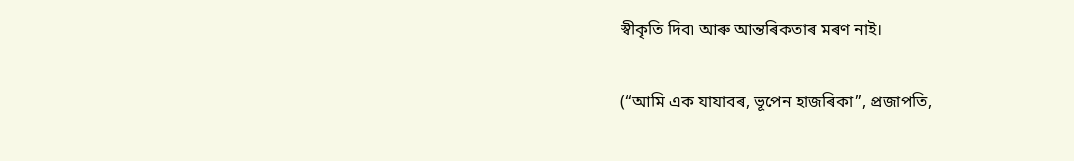স্বীকৃতি দিব৷ আৰু আন্তৰিকতাৰ মৰণ নাই।

(“আমি এক যাযাবৰ, ভূপেন হাজৰিকা”, প্ৰজাপতি,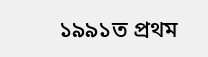১৯৯১ত প্ৰথম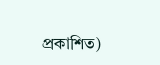প্ৰকাশিত)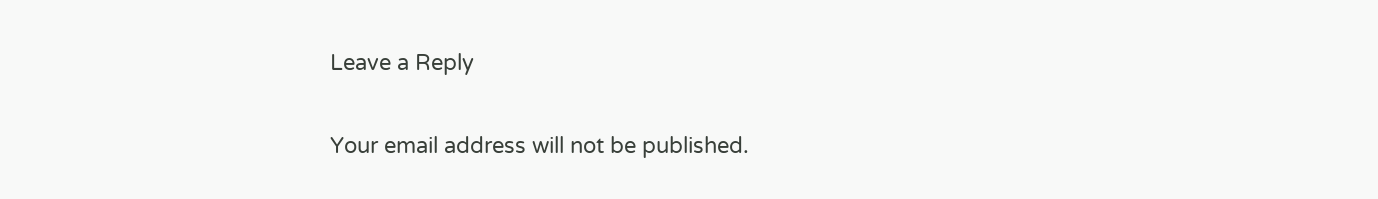Leave a Reply

Your email address will not be published.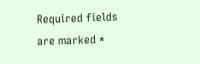Required fields are marked *